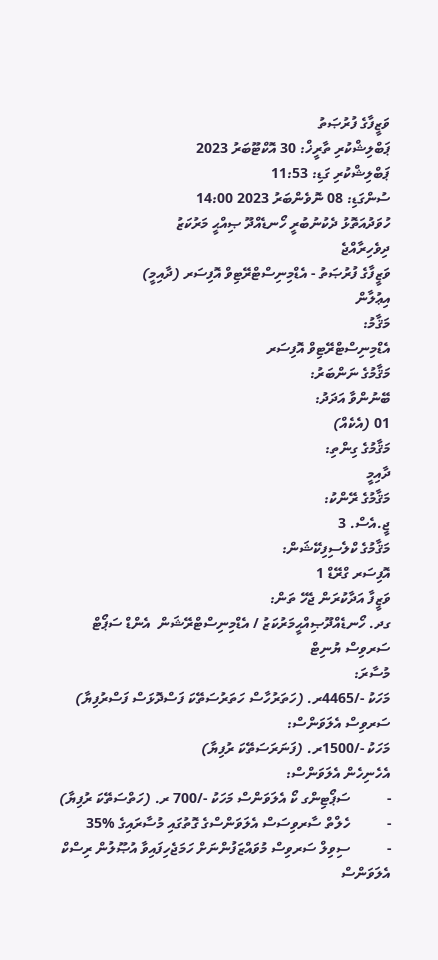ވަޒީފާގެ ފުރުޞަތު
ޕަބްލިޝްކުރި ތާރީޚް: 30 އޮކްޓޫބަރު 2023
ޕަބްލިޝްކުރި ގަޑި: 11:53
ސުންގަޑި: 08 ނޮވެންބަރު 2023 14:00
ހުވަދުއަތޮޅު ދެކުނުބުރީ ހޯނޑެއްދޫ ޞިއްޙީ މަރުކަޒު
ދިވެހިރާއްޖެ
ވަޒީފާގެ ފުރުޞަތު - އެޑްމިނިސްޓްރޭޓިވް އޮފިސަރ (ދާއިމީ)
އިޢުލާން
މަޤާމު:
އެޑްމިނިސްޓްރޭޓިވް އޮފިސަރ
މަޤާމުގެ ނަންބަރު:
ބޭނުންވާ އަދަދު:
01 (އެކެއް)
މަޤާމުގެ ގިންތި:
ދާއިމީ
މަޤާމުގެ ރޭންކު:
ޖީ.އެސް. 3
މަޤާމުގެ ކްލެސިފިކޭޝަން:
އޮފިސަރ ގްރޭޑް 1
ވަޒީފާ އަދާކުރަން ޖެހޭ ތަން:
ގދ. ހޯނޑެއްދޫޞިއްޙީމަރުކަޒު / އެޑްމިނިސްޓްރޭޝަން  އެންޑް ސަޕޯޓް ސަރވިސް ޔުނިޓް
މުސާރަ:
މަހަކު -/4465ރ. (ހަތަރުހާސް ހަތަރުސަތޭކަ ފަސްދޮޅަސް ފަސްރުފިޔާ)
ސަރވިސް އެލަވަންސް:
މަހަކު -/1500ރ. (ފަނަރަސަތޭކަ ރުފިޔާ)
އެހެނިހެން އެލަވަންސް:
-          ސަޕޯޓިންގ ކޯ އެލަވަންސް މަހަކު -/700 ރ. (ހަތްސަތޭކަ ރުފިޔާ)
-          ހެލްތް ސާރވިސަސް އެލަވަންސްގެ ގޮތުގައި މުސާރައިގެ %35
-          ސިވިލް ސަރވިސް މުވައްޒަފުންނަށް ހަމަޖެހިފައިވާ އުޞޫލުން ރިސްކް އެލަވަންސް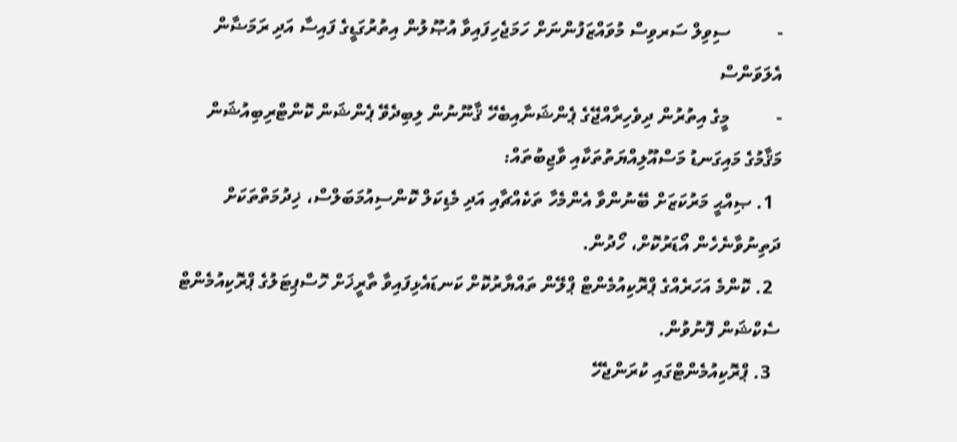-          ސިވިލް ސަރވިސް މުވައްޒަފުންނަށް ހަމަޖެހިފައިވާ އުޞޫލުން އިތުރުގަޑީގެ ފައިސާ އަދި ރަމަޟާން އެލަވަންސް
-          މީގެ އިތުރުން ދިވެހިރާއްޖޭގެ ޕެންޝަނާއިބެހޭ ޤާނޫނުން ލިބިދެވޭ ޕެންޝަން ކޮންޓްރިބިއުޝަން
މަޤާމުގެ މައިގަނޑު މަސްއޫލިއްޔަތުތަކާއި ވާޖިބުތައް:
  1. ޞިއްޙީ މަރުކަޒަށް ބޭނުންވާ އެންމެހާ ތަކެއްޗާއި އަދި މެޑިކަލް ކޮންސިއުމަބަލްސް، ޚިދުމަތްތަކަށް ދަތިނުވާނެހެން އޯޑަރުކޮށް، ހޯދުން.
  2. ކޮންމެ އަހަރެއްގެ ޕްރޮކިއުމެންޓް ޕްލޭން ތައްޔާރުކޮށް ކަނޑައެޅިފައިވާ ތާރީޚަށް ހޮސްޕިޓަލުގެ ޕްރޮކިއުމެންޓް ސެކްޝަން ފޮނުވުން.
  3. ޕްރޮކިއުމެންޓްގައި ކުރަންޖެހޭ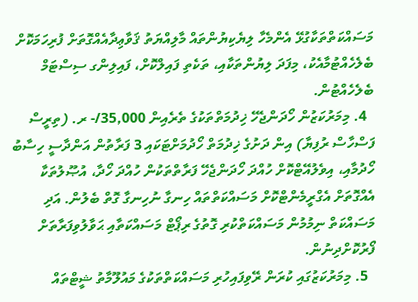މަސައްކަތްތަކާގުޅޭ އެންމެހާ ލިޔެކިޔުންތައް މާލިއްޔަތު ޤަވާޢިދާއެއްގޮތަށް ފުރިހަމަކޮށް ބެލެހެއްޓުމާއެކު، މިފަދަ ލިޔުންތަކާއި، ތަކެތި ފައިލްކޮށް، ފައިލިންގ ސިސްޓަމް ބެލެހެއްޓުން.
  4. މިމަރުކަޒުން ހޯދަންޖެހޭ ޚިދުމަތްތަކުގެ ތެރެއިން 35,000/- ރ. (ތިރީސް ފަސްހާސް ރުފިޔާ) އިން ދަށުގެ ޚިދުމަތް ހޯދުމަށްޓަކައި 3 ފަރާތުން އަންދާސީ ހިސާބު ހޯދުމާއި، އިވެލުއޭޓްކޮށް ހުއްދަ ހޯދަންޖެހޭ ފަރާތްތަކުން ހުއްދަ ހޯދާ، އުޞޫލުތަކާ އެއްގޮތަށް އެގްރީމެންޓްކޮށް މަސައްކަތްތައް ހިނގާ ނުހިނގާ ގޮތް ބެލުން. އަދި މަސައްކަތް ނިމުމުން މަސައްކަތްކުރި ގޮތުގެ ރިޕޯޓް މަސައްކަތާއި ޙަވާލުވިފަރާތަށް ފޯރުކޮށްދިނުން.
  5. މިމަރުކަޒުގައި ކުރަން ރޭވިފައިހުރި މަސައްކަތްތަކުގެ މައުލޫމާތު ޝީޓްތައް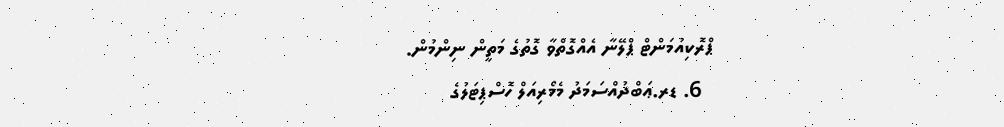ޕްރޮކިއުމަންޓް ޕްލޭނާ އެއްގޮތްވާ ގޮތުގެ މަތީން ނިންމުން.
  6. ޑރ.ޢަބްދުއްސަމަދު މެމޯރިއަލް ހޮސްޕިޓަލުގެ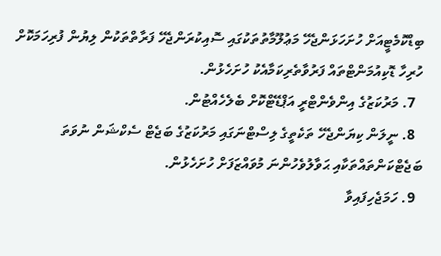ބިޑްކޮމެޓީއަށް ހުށަހަޅަންޖެހޭ މަޢުލޫމާތުތަކުގައި ސޮއިކުރަންޖެހޭ ފަރާތްތަކުން ލިޔުން ފުރިހަމަކޮށް ހުރިހާ ޑޮކިއުމަންޓްތައް ފަރުވާތެރިކަމާއެކު ހުށަހެޅުން.
  7. މަރުކަޒުގެ އިންވެންޓްރީ އަޕްޑޭޓްކޮށް ބެލެހެއްޓުން.
  8. ނީލަން ކިޔަންޖެހޭ ތަކެތީގެ ލިސްޓްނަގައި މަރުކަޒުގެ ބަޖެޓް ސެކްޝަން ނުވަތަ ބަޖެޓްކަންތައްތަކާއި ޙަވާލުވެހުންނަ މުވައްޒަފަށް ހުށަހެޅުން.
  9. ހަމަޖެހިފައިވާ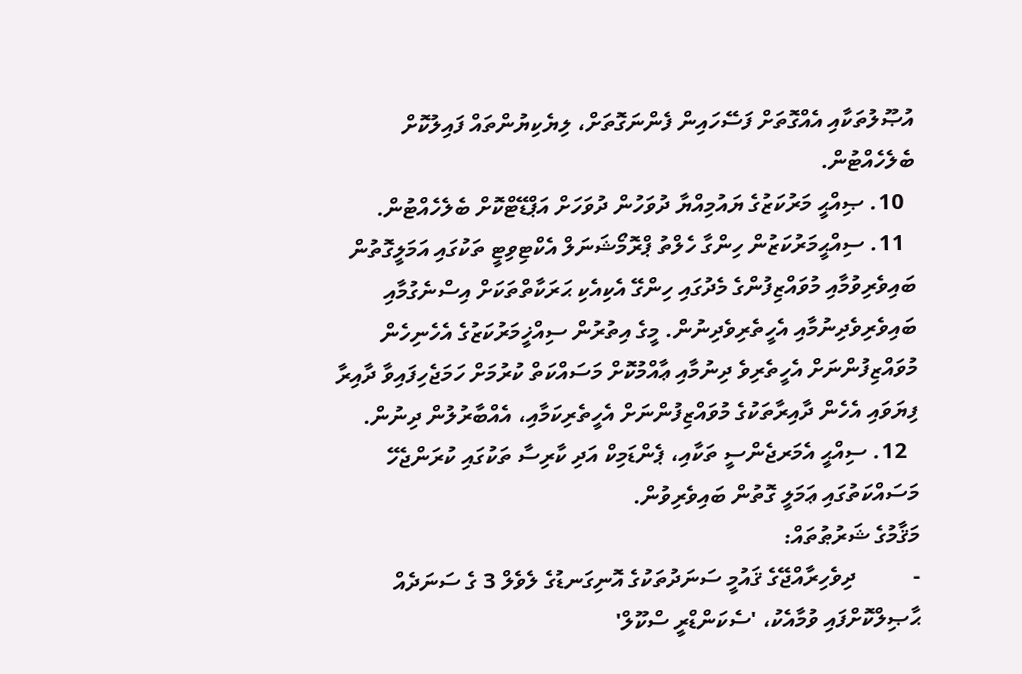އުޞޫލުތަކާއި އެއްގޮތަށް ފަސޭހައިން ފެންނަގޮތަށް، ލިޔެކިޔުންތައް ފައިލުކޮށް ބެލެހެއްޓުން.
  10. ޞިއްޙީ މަރުކަޒުގެ ޔައުމިއްޔާ ދުވަހުން ދުވަހަށް އަޕްޑޭޓްކޮށް ބެލެހެއްޓުން.
  11. ސިއްޙީމަރުކަޒުން ހިންގާ ހެލްތު ޕްރޮމޯޝަނަލް އެކްޓިވިޓީ ތަކުގައި އަމަލީގޮތުން ބައިވެރިވުމާއި މުވައްޒިފުންގެ މެދުގައި ހިންގޭ އެކިއެކި ޙަރަކާތްތަކަށް އިސްނެގުމާއި ބައިވެރިވެދިނުމާއި އެހީތެރިވެދިނުން. މީގެ އިތުރުން ސިއްޚީމަރުކަޒުގެ އެހެނިހެން މުވައްޒިފުންނަށް އެހީތެރިވެ ދިނުމާއި ޢާއްމުކޮށް މަސައްކަތް ކުރުމަށް ހަމަޖެހިފައިވާ ދާއިރާ ފިޔަވައި އެހެން ދާއިރާތަކުގެ މުވައްޒިފުންނަށް އެހީތެރިކަމާއި، އެއްބާރުލުން ދިނުން.
  12. ސިއްޙީ އެމަރޖެންސީ ތަކާއި، ޕެންޑަމިކް އަދި ކާރިސާ ތަކުގައި ކުރަންޖެހޭ މަސައްކަތުގައި ޢަމަލީ ގޮތުން ބައިވެރިވުން.
މަޤާމުގެ ޝަރުޠުތައް:
-          ދިވެހިރާއްޖޭގެ ޤައުމީ ސަނަދުތަކުގެ އޮނިގަނޑުގެ ލެވެލް 3 ގެ ސަނަދެއް ޙާޞިލްކޮށްފައި ވުމާއެކު، 'ސެކަންޑްރީ ސްކޫލް'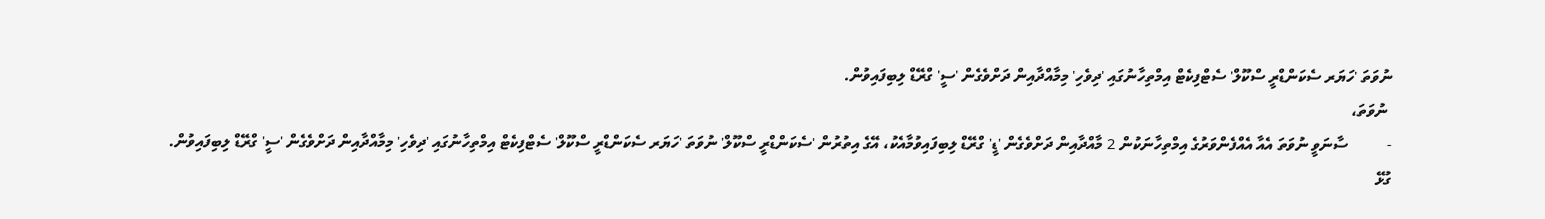ނުވަތަ 'ހަޔަރ ސެކަންޑްރީ ސްކޫލް' ސެޓްފިކެޓް އިމްތިހާނުގައި 'ދިވެހި' މިމާއްދާއިން ދަށްވެގެން 'ސީ' ގްރޭޑް ލިބިފައިވުން.
 ނުވަތަ،
-          ސާނަވީ ނުވަތަ އެއާ އެއްފެންވަރުގެ އިމްތިހާނަކުން 2 މާއްދާއިން ދަށްވެގެން 'ޑީ' ގްރޭޑް ލިބިފައިވުމާއެކު، އޭގެ އިތުރުން 'ސެކަންޑްރީ ސްކޫލް' ނުވަތަ 'ހަޔަރ ސެކަންޑްރީ ސްކޫލް' ސެޓްފިކެޓް އިމްތިހާނުގައި 'ދިވެހި' މިމާއްދާއިން ދަށްވެގެން 'ސީ' ގްރޭޑް ލިބިފައިވުން.
ގުޅޭ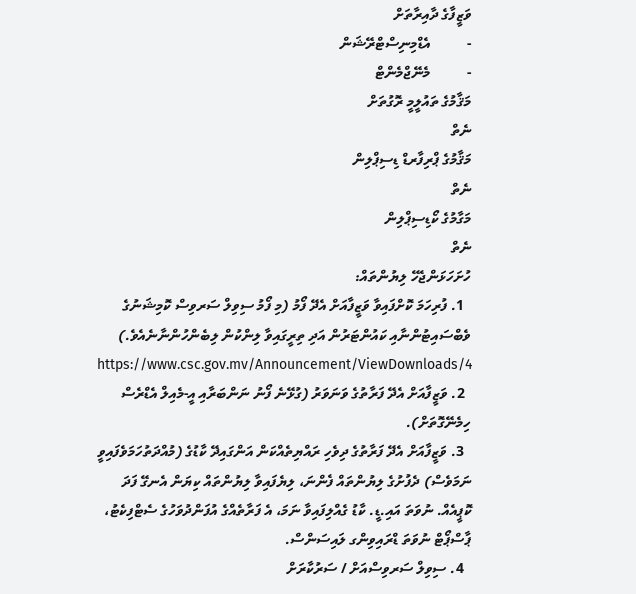ވަޒީފާގެ ދާއިރާތަށް
-          އެޑްމިނިސްޓްރޭޝަން
-          މެނޭޖްމެންޓް
މަޤާމުގެ ތައުލީމީ ރޮގުތަށް
ނެތް
މަޤާމުގެ ޕްރިފާރޑް ޑިސިޕްލިން
ނެތް
މަގާމުގެ ކޯޑިސިޕްލިން
ނެތް
ހުށަހަޅަންޖެހޭ ލިޔުންތައް:
  1. ފުރިހަމަ ކޮށްފައިވާ ވަޒީފާއަށް އެދޭ ފޯމު (މި ފޯމު ސިވިލް ސަރވިސް ކޮމިޝަނުގެ ވެބްސައިޓުންނާއި ކައުންޓަރުން އަދި ތިރީގައިވާ ލިންކުން ލިބެންހުންނާނެއެވެ.) https://www.csc.gov.mv/Announcement/ViewDownloads/4
  2. ވަޒީފާއަށް އެދޭ ފަރާތުގެ ވަނަވަރު (ގުޅޭނެ ފޯނު ނަންބަރާއި އީ-މެއިލް އެޑްރެސް ހިމެނޭގޮތަށް).
  3. ވަޒީފާއަށް އެދޭ ފަރާތުގެ ދިވެހި ރައްޔިތެއްކަން އަންގައިދޭ ކާޑުގެ (މުއްދަތުހަމަވެފައިވީ ނަމަވެސް) ދެފުށުގެ ލިޔުންތައް ފެންނަ، ލިޔެފައިވާ ލިޔުންތައް ކިޔަން އެނގޭ ފަދަ ކޮޕީއެއް. ނުވަތަ އައި.ޑީ. ކާޑު ގެއްލިފައިވާ ނަމަ، އެ ފަރާތެއްގެ އުފަންދުވަހުގެ ސެޓްފިކެޓު، ޕާސްޕޯޓް ނުވަތަ ޑްރައިވިންގ ލައިސަންސް.
  4. ސިވިލް ސަރވިސްއަށް / ސަރުކާރަށް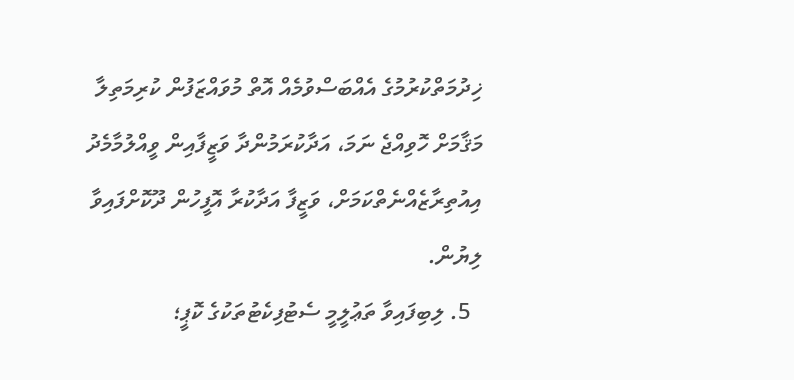ޚިދުމަތްކުރުމުގެ އެއްބަސްވުމެއް އޮތް މުވައްޒަފުން ކުރިމަތިލާ މަޤާމަށް ހޮވިއްޖެ ނަމަ، އަދާކުރަމުންދާ ވަޒީފާއިން ވީއްލުމާމެދު އިއުތިރާޒެއްނެތްކަމަށް، ވަޒީފާ އަދާކުރާ އޮފީހުން ދޫކޮށްފައިވާ ލިޔުން.
  5. ލިބިފައިވާ ތަޢުލީމީ ސެޓުފިކެޓުތަކުގެ ކޮޕީ؛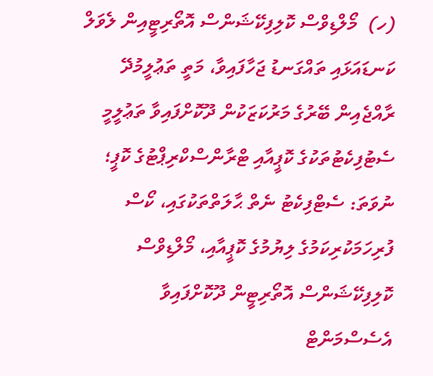(ހ)  މޯލްޑިވްސް ކޮލިފިކޭޝަންސް އޮތޯރިޓީއިން ލެވަލް ކަނޑައަޅައި ތައްގަނޑު ޖަހާފައިވާ، މަތީ ތަޢުލީމުދޭ ރާއްޖެއިން ބޭރުގެ މަރުކަޒަކުން ދޫކޮށްފައިވާ ތަޢުލީމީ ސެޓުފިކެޓުތަކުގެ ކޮޕީއާއި ޓްރާންސްކްރިޕްޓުގެ ކޮޕީ؛ ނުވަތަ: ސެޓްފިކެޓު ނެތް ޙާލަތްތަކުގައި، ކޯސް ފުރިހަމަކުރިކަމުގެ ލިޔުމުގެ ކޮޕީއާއި، މޯލްޑިވްސް ކޮލިފިކޭޝަންސް އޮތޯރިޓީން ދޫކޮށްފައިވާ އެސެސްމަންޓް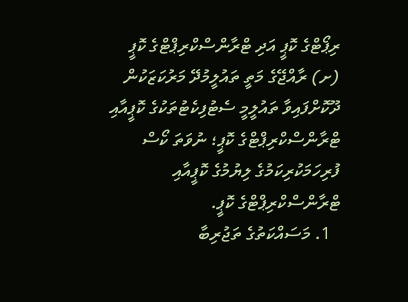ރިޕޯޓްގެ ކޮޕީ އަދި ޓްރާންސްކްރިޕްޓްގެ ކޮޕީ
(ށ) ރާއްޖޭގެ މަތީ ތައުލީމުދޭ މަރުކަޒަކުން ދޫކޮށްފައިވާ ތައުލީމީ ސެޓުފިކެޓުތަކުގެ ކޮޕީއާއި ޓްރާންސްކްރިޕްޓްގެ ކޮޕީ؛ ނުވަތަ ކޯސް ފުރިހަމަކުރިކަމުގެ ލިޔުމުގެ ކޮޕީއާއި ޓްރާންސްކްރިޕްޓްގެ ކޮޕީ.
  1. މަސައްކަތުގެ ތަޖުރިބާ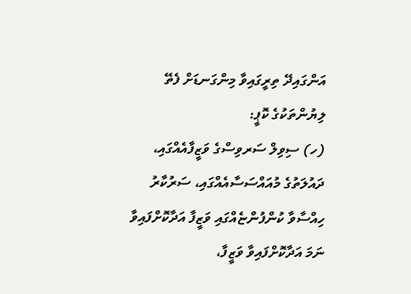އަންގައިދޭ ތިރީގައިވާ މިންގަނޑަށް ފެތޭ ލިޔުންތަކުގެ ކޮޕީ:
(ހ) ސިވިލް ސަރވިސްގެ ވަޒީފާއެއްގައި، ދައުލަތުގެ މުއައްސަސާއެއްގައި، ސަރުކާރު ހިއްސާވާ ކުންފުންޏެއްގައި ވަޒީފާ އަދާކޮށްފައިވާ ނަމަ އަދާކޮށްފައިވާ ވަޒީފާ،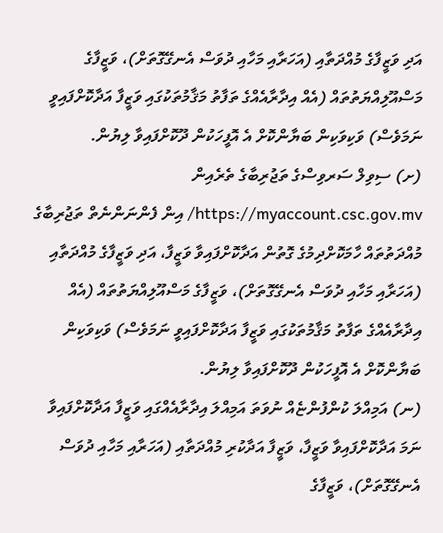އަދި ވަޒީފާގެ މުއްދަތާއި (އަހަރާއި މަހާއި ދުވަސް އެނގޭގޮތަށް)، ވަޒީފާގެ މަސްއޫލިއްޔަތުތައް (އެއް އިދާރާއެއްގެ ތަފާތު މަޤާމުތަކުގައި ވަޒީފާ އަދާކޮށްފައިވީ ނަމަވެސް) ވަކިވަކިން ބަޔާންކޮށް އެ އޮފީހަކުން ދޫކޮށްފައިވާ ލިޔުން.
(ށ) ސިވިލް ސަރވިސްގެ ތަޖުރިބާގެ ތެރެއިން https://myaccount.csc.gov.mv/ އިން ފެންނަންނެތް ތަޖުރިބާގެ މުއްދަތުތައް ހާމަކޮށްދިމުގެ ގޮތުން އަދާކޮށްފައިވާ ވަޒީފާ، އަދި ވަޒީފާގެ މުއްދަތާއި (އަހަރާއި މަހާއި ދުވަސް އެނގޭގޮތަށް)، ވަޒީފާގެ މަސްއޫލިއްޔަތުތައް (އެއް އިދާރާއެއްގެ ތަފާތު މަޤާމުތަކުގައި ވަޒީފާ އަދާކޮށްފައިވީ ނަމަވެސް) ވަކިވަކިން ބަޔާންކޮށް އެ އޮފީހަކުން ދޫކޮށްފައިވާ ލިޔުން.
(ނ) އަމިއްލަ ކުންފުންޏެއް ނުވަތަ އަމިއްލަ އިދާރާއެއްގައި ވަޒީފާ އަދާކޮށްފައިވާ ނަމަ އަދާކޮށްފައިވާ ވަޒީފާ، ވަޒީފާ އަދާކުރި މުއްދަތާއި (އަހަރާއި މަހާއި ދުވަސް އެނގޭގޮތަށް)، ވަޒީފާގެ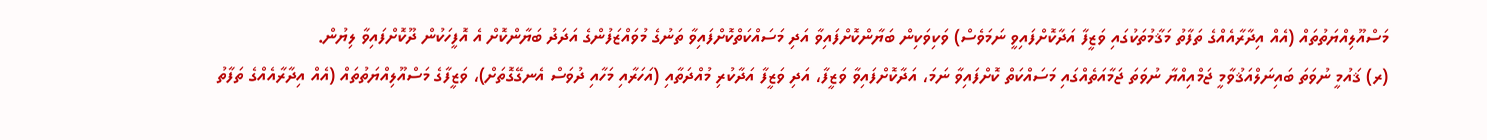މަސްއޫލިއްޔަތުތައް (އެއް އިދާރާއެއްގެ ތަފާތު މަޤާމުތަކުގައި ވަޒީފާ އަދާކޮށްފައިވީ ނަމަވެސް) ވަކިވަކިން ބަޔާންކޮށްފައިވާ އަދި މަސައްކަތްކޮށްފައިވާ ތަނުގެ މުވައްޒަފުންގެ އަދަދު ބަޔާންކޮށް އެ އޮފީހަކުން ދޫކޮށްފައިވާ ލިޔުން.
(ރ) ޤައުމީ ނުވަތަ ބައިނަލްއަޤުވާމީ ޖަމްއިއްޔާ ނުވަތަ ޖަމާއަތެއްގައި މަސައްކަތް ކޮށްފައިވާ ނަމަ، އަދާކޮށްފައިވާ ވަޒީފާ، އަދި ވަޒީފާ އަދާކުރި މުއްދަތާއި (އަހަރާއި މަހާއި ދުވަސް އެނގޭގޮތަށް)، ވަޒީފާގެ މަސްއޫލިއްޔަތުތައް (އެއް އިދާރާއެއްގެ ތަފާތު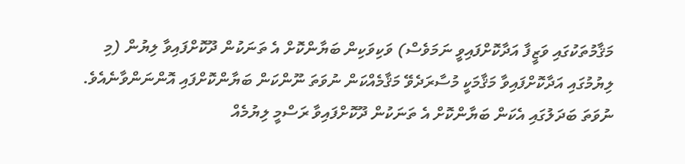މަޤާމުތަކުގައި ވަޒީފާ އަދާކޮށްފައިވީ ނަމަވެސް) ވަކިވަކިން ބަޔާންކޮށް އެ ތަނަކުން ދޫކޮށްފައިވާ ލިޔުން (މި ލިޔުމުގައި އަދާކޮށްފައިވާ މަޤާމަކީ މުސާރަދެވޭ މަޤާމެއްކަން ނުވަތަ ނޫންކަން ބަޔާންކޮށްފައި އޮންނަންވާނެއެވެ. ނުވަތަ ބަދަލުގައި އެކަން ބަޔާންކޮށް އެ ތަނަކުން ދޫކޮށްފައިވާ ރަސްމީ ލިޔުމެއް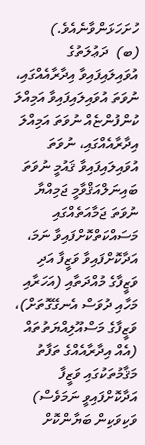ހުށަހަޅަންވާނެއެވެ.)
(ބ)  ދަޢުލަތުގެ އުވައިލައިފައިވާ އިދާރާއެއްގައި، ނުވަތަ އުވައިލައިފައިވާ އަމިއްލަ ކުންފުންޏެއް ނުވަތަ އަމިއްލަ އިދާރާއެއްގައި، ނުވަތަ އުވައިލައިފައިވާ ޤައުމީ ނުވަތަ ބައިނަލްއަޤްވާމީ ޖަމިއްޔާ ނުވަތަ ޖަމާއަތެއްގައި މަސައްކަތްކޮށްފައިވާ ނަމަ، އަދާކޮށްފައިވާ ވަޒީފާ އަދި ވަޒީފާގެ މުއްދަތާއި (އަހަރާއި މަހާއި ދުވަސް އެނގޭގޮތަށް)، ވަޒީފާގެ މަސްއޫލިއްޔަތުތައް (އެއް އިދާރާއެއްގެ ތަފާތު މަޤާމުތަކުގައި ވަޒީފާ އަދާކޮށްފައިވީ ނަމަވެސް) ވަކިވަކިން ބަޔާންކޮށް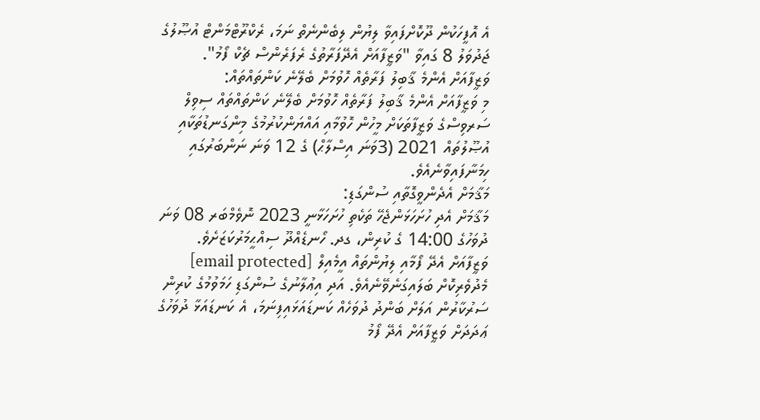އެ އޮފީހަކުން ދޫކޮށްފައިވާ ލިޔުން ލިބެންނެތް ނަމަ، ރެކްރޫޓްމަންޓް އުޞޫލުގެ ޖަދުވަލު 8 ގައިވާ "ވަޒީފާއަށް އެދޭފަރާތުގެ ރެފަރެންސް ޗެކް ފޯމު".
ވަޒީފާއަށް އެންމެ ޤާބިލު ފަރާތެއް ހޮވުމަށް ބެލޭނެ ކަންތައްތައް:
މި ވަޒީފާއަށް އެންމެ ޤާބިލު ފަރާތެއް ހޮވުމަށް ބެލޭނެ ކަންތައްތައް ސިވިލް ސަރވިސްގެ ވަޒީފާތަކަށް މީހުން ހޮވުމާއި އައްޔަންކުރުމުގެ މިންގަނޑުތަކާއި އުޞޫލުތައް 2021 (3ވަނަ އިސްލާޙް) ގެ 12 ވަނަ ނަންބަރުގައި ހިމަނާފައިވާނެއެވެ.
މަޤާމަށް އެދެންވީގޮތާއި ސުންގަޑި:
މަޤާމަށް އެދި ހުށަހަޅަންޖެހޭ ތަކެތި ހުށަހަޅާނީ 2023 ނޮވެމްބަރ 08 ވަނަ ދުވަހުގެ 14:00 ގެ ކުރިން، ގދ. ހޯނޑެއްދޫ ސިއްޙީމަރުކަޒަށެވެ. ވަޒީފާއަށް އެދޭ ފޯމާއި ލިޔުންތައް އީމެއިލް [email protected] މެދުވެރިކޮށް ބަލައިގަނެވޭނެއެވެ. އަދި އިޢުލާނުގެ ސުންގަޑި ހަމަވުމުގެ ކުރިން ސަރުކާރުން އަލަށް ބަންދު ދުވަހެއް ކަނޑައަޅައިފިނަމަ، އެ ކަނޑައަޅާ ދުވަހުގެ ޢަދަދަށް ވަޒީފާއަށް އެދޭ ފޯމު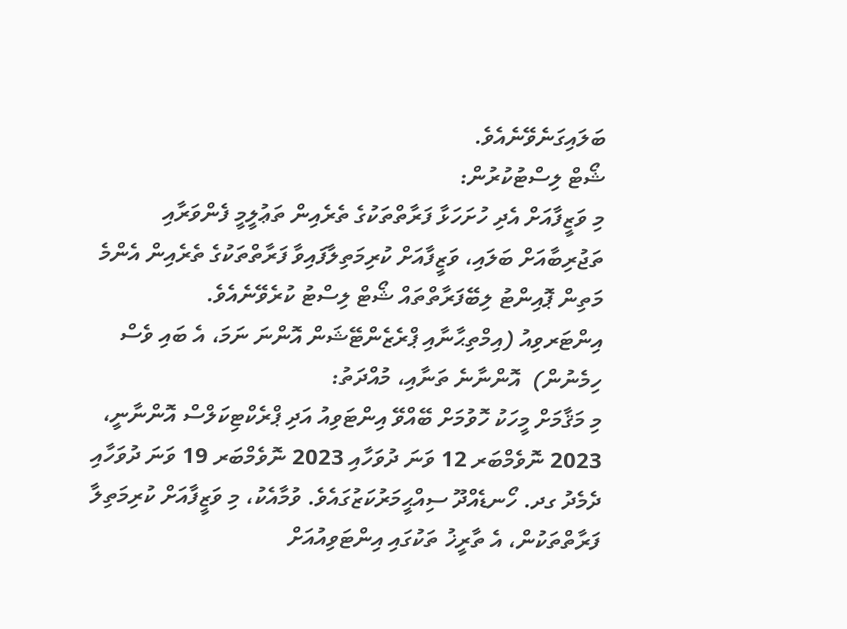ބަލައިގަނެވޭނެއެވެ.
ޝޯޓް ލިސްޓުކުރުން:
މި ވަޒީފާއަށް އެދި ހުށަހަޅާ ފަރާތްތަކުގެ ތެރެއިން ތަޢުލީމީ ފެންވަރާއި ތަޖުރިބާއަށް ބަލައި، ވަޒީފާއަށް ކުރިމަތިލާފައިވާ ފަރާތްތަކުގެ ތެރެއިން އެންމެ މަތިން ޕޮއިންޓު ލިބޭފަރާތްތައް ޝޯޓް ލިސްޓު ކުރެވޭނެއެވެ.
އިންޓަރވިއު (އިމްތިޙާނާއި ޕްރެޒެންޓޭޝަން އޮންނަ ނަމަ، އެ ބައި ވެސް ހިމެނުން)  އޮންނާނެ ތަނާއި، މުއްދަތު:
މި މަޤާމަށް މީހަކު ހޮވުމަށް ބޭއްވޭ އިންޓަވިއު އަދި ޕްރެކްޓިކަލްސް އޮންނާނީ، 2023 ނޮވެމްބަރ 12 ވަނަ ދުވަހާއި 2023 ނޮވެމްބަރ 19 ވަނަ ދުވަހާއި ދެމެދު ގދ. ހޯނޑެއްދޫ ސިއްޙީމަރުކަޒުގައެވެ. ވުމާއެކު، މި ވަޒީފާއަށް ކުރިމަތިލާ ފަރާތްތަކުން، އެ ތާރީޚު ތަކުގައި އިންޓަވިއުއަށް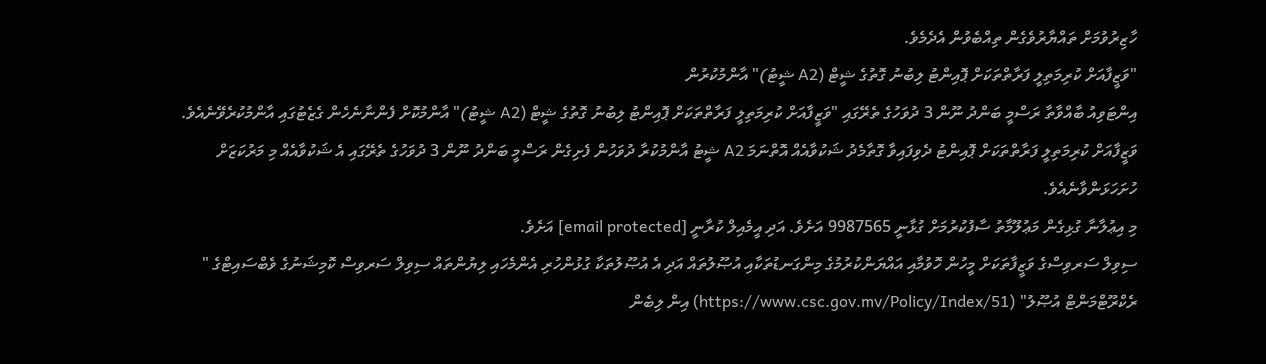ހާޒިރުވުމަށް ތައްޔާރުވެގެން ތިއްބެވުން އެދެމެވެ.
"ވަޒީފާއަށް ކުރިމަތިލީ ފަރާތްތަކަށް ޕޮއިންޓު ލިބުނު ގޮތުގެ ޝީޓް (A2 ޝީޓު)" އާންމުކުރުން
އިންޓަވިއު ބާއްވާތާ ރަސްމީ ބަންދު ނޫން 3 ދުވަހުގެ ތެރޭގައި "ވަޒީފާއަށް ކުރިމަތިލީ ފަރާތްތަކަށް ޕޮއިންޓު ލިބުނު ގޮތުގެ ޝީޓް (A2 ޝީޓު)" އާންމުކޮށް ފެންނާނެހެން ގެޒެޓުގައި އާންމުކުރެވޭނެއެވެ. ވަޒީފާއަށް ކުރިމަތިލީ ފަރާތްތަކަށް ޕޮއިންޓު ދެވިފައިވާ ގޮތާމެދު ޝަކުވާއެއް އޮތްނަމަ A2 ޝީޓު އާންމުކުރާ ދުވަހުން ފެށިގެން ރަސްމީ ބަންދު ނޫން 3 ދުވަހުގެ ތެރޭގައި އެ ޝަކުވާއެއް މި މަރުކަޒަށް ހުށަހަޅަންވާނެއެވެ.
މި އިޢުލާނާ ގުޅިގެން މަޢުލޫމާތު ސާފުކުރުމަށް ގުޅާނީ 9987565 އަށެވެ. އަދި އީމެއިލް ކުރާނީ [email protected] އަށެވެ.
ސިވިލް ސަރވިސްގެ ވަޒީފާތަކަށް މީހުން ހޮވުމާއި އައްޔަންކުރުމުގެ މިންގަނޑުތަކާއި އުޞޫލުތައް އަދި އެ އުޞޫލުތަކާ ގުޅުންހުރި އެންމެހައި ލިޔުންތައް ސިވިލް ސަރވިސް ކޮމިޝަނުގެ ވެބްސައިޓްގެ " ރެކްރޫޓްމަންޓް އުޞޫލު" (https://www.csc.gov.mv/Policy/Index/51) އިން ލިބެން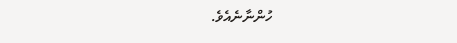ހުންނާނެއެވެ.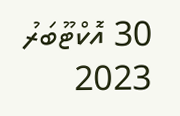30 އޮކްޓޫބަރު 2023